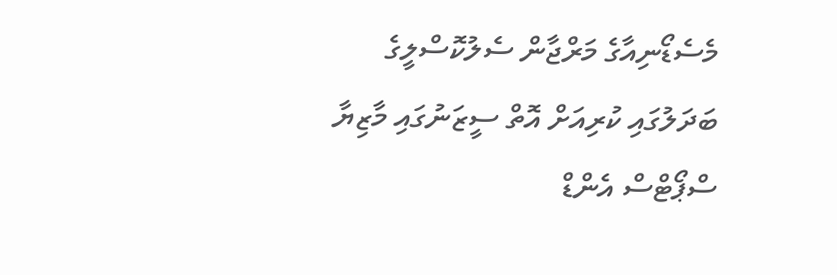މެސެޑޯނިއާގެ މަރްޖާން ސެލުކޮސްލީގެ ބަދަލުގައި ކުރިއަށް އޮތް ސީޒަނުގައި މާޒިޔާ ސްޕޯޓްސް އެންޑް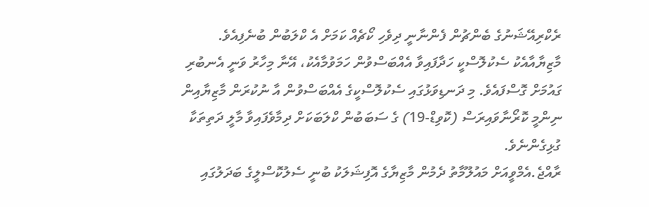ރެކްރިއޭޝަނުގެ ބެންޗުން ފެންނާނީ ދިވެހި ކޯޗެއް ކަމަށް އެ ކްލަބުން ބުނެފިއެވެ.
މާޒިޔާއާއެކު ސެކުލޮސްކީ ހަދާފައިވާ އެއްބަސްވުން ހަމަވުމާއެކު، އޭނާ މިހާރު ވަނީ އެނބުރި ގައުމަށް ގޮސްފައެވެ. މި ދަނޑިވަޅުގައި ސެކުލޮސްކީގެ އެއްބަސްވުން އާ ނުކުރަން މާޒިޔާއިން ނިންމީ ކޮރޯނާވައިރަސް (ކޮވިޑް-19) ގެ ސަބަބުން ކްލަބަކަށް ދިމާވެފައިވާ މާލީ ދަތިތަކާ ގުޅިގެންނެވެ.
ރާއްޖެ.އެމްވީއަށް މައުލޫމާތު ދެމުން މާޒިޔާގެ އޮފިޝަލަކު ބުނީ ސެލުކޮސްލީގެ ބަދަލުގައި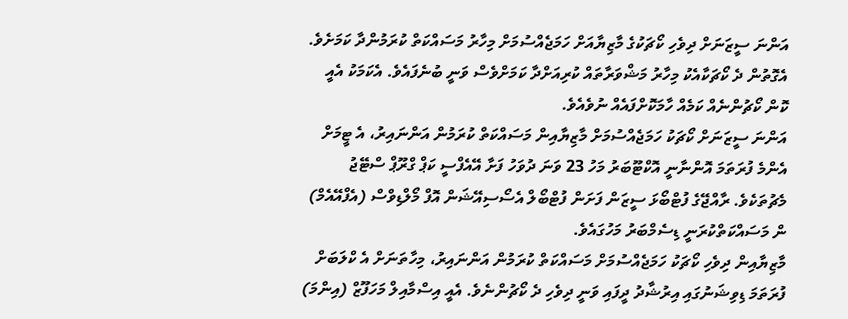އަންނަ ސީޒަނަށް ދިވެހި ކޯޗަކުގެ މާޒިޔާއަށް ހަމަޖެއްސުމަށް މިހާރު މަސައްކަތް ކުރަމުންދާ ކަމަށެވެ. އެގޮތުން ދެ ކޯޗަކާއެކު މިހާރު މަޝްވަރާތައް ކުރިއަށްދާ ކަމަށްވެސް ވަނީ ބުނެފައެވެ. އެކަމަކު އެއީ ކޮން ކޯޗުންނެއް ކަމެއް ހާމަކޮށްފައެއް ނުވެއެވެ.
އަންނަ ސީޒަނަށް ކޯޗަކު ހަމަޖެއްސުމަށް މާޒިޔާއިން މަސައްކަތް ކުރަމުން އަންނައިރު، އެ ޓީމަށް އެންމެ ފުރަތަމަ އޮންނާނީ އޮކްޓޫބަރު މަހު 23 ވަނަ ދުވަހު ފަށާ އޭއެފްސީ ކަޕް ގްރޫޕް ސްޓޭޖު މެޗުތަކެވެ. ރާއްޖޭގެ ފުޓްބޯޅަ ސީޒަން ފަށަން ފުޓްބޯލް އެސޯސިއޭޝަން އޮފް މޯލްޑިވްސް (އެފްއޭއެމް) ން މަސައްކަތްކުރަނީ ޑިސެމްބަރު މަހުގައެވެ.
މާޒިޔާއިން ދިވެހި ކޯޗަކު ހަމަޖެއްސުމަށް މަސައްކަތް ކުރަމުން އަންނައިރު، މިހާތަނަށް އެ ކްލަބަށް ފުރަތަމަ ޑިވިޝަނުގައި އިރުޝާދު ދީފައި ވަނީ ދިވެހި ދެ ކޯޗުންނެވެ. އެއީ އިސްމާއިލް މަހަފޫޒް (އިންމަ)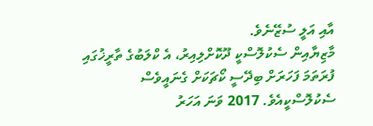އާއި އަލީ ސުޒޭނެވެ.
މާޒިޔާއިން ސެކުލޮސްކީ ދޫކޮށްލިއިރު، އެ ކްލަބުގެ ތާރީޚުގައި ފުރަތަމަ ފަހަރަށް ބިދޭސީ ކޯޗަކަށް ގެނައީވެސް ސެކުލޮސްކީއެވެ. 2017 ވަނަ އަހަރު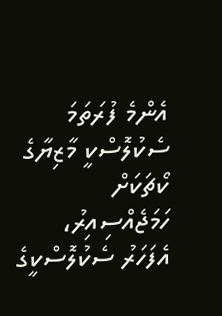އެންމެ ފުރަތަމަ ސެކުލޮސްކީ މާޒިޔާގެ ކޯޗަކަށް ހަމަޖެއްސިއިރު، އެފަހަރު ސެކުލޮސްކީގެ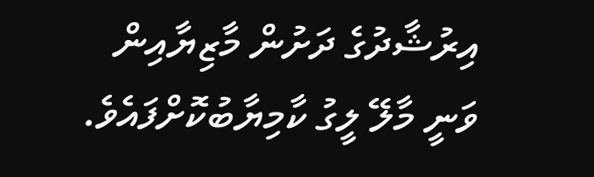އިރުޝާދުގެ ދަށުން މާޒިޔާއިން ވަނީ މާލޭ ލީގު ކާމިޔާބުކޮށްފައެވެ.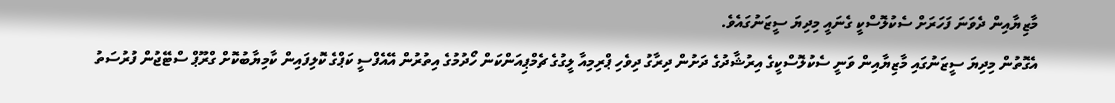މާޒިޔާއިން ދެވަނަ ފަހަރަށް ސެކުލޮސްކީ ގެނައީ މިދިޔަ ސީޒަނުގައެވެ.
އެގޮތުން މިދިޔަ ސީޒަނުގައި މާޒިޔާއިން ވަނީ ސެކުލޮސްކީގެ އިރުޝާދުގެ ދަށުން ދިރާގު ދިވެހި ޕްރިމިއާ ލީގުގެ ޗެމްޕިއަންކަން ހޯދުމުގެ އިތުރުން އޭއެފްސީ ކަޕްގެ ކޮލިފައިން ކާމިޔާބުކޮށް ގްރޫޕް ސްޓޭޖުން ފުރުސަތު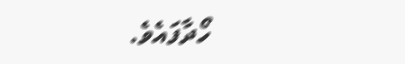ހޯދާފައެވެ.